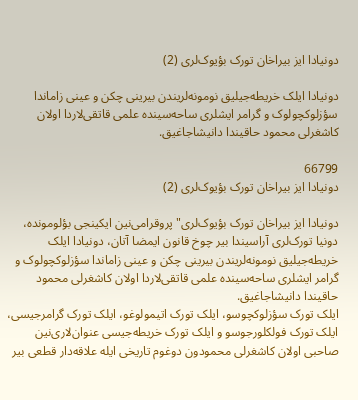دونیادا ایز بیراخان تورک بؤیوک‌لری (2)

دونیادا ایلک خریطه‌جیلیق نومونه‌لریندن بیرینی چکن و عینی زاماندا سؤزلوکچولوک و گرامر ایشلری ساحه‌سینده علمی قاتقی‌لاردا اولان کاشغرلی محمود حاقیندا دانیشاجاغیق.

66799
دونیادا ایز بیراخان تورک بؤیوک‌لری (2)

دونیادا ایز بیراخان تورک بؤیوک‌لری" پروقرامی‌نین ایکینجی بؤلومونده، دونیا تورک‌لری آراسیندا بیر چوخ قانون ایمضا آتان، دونیادا ایلک خریطه‌جیلیق نومونه‌لریندن بیرینی چکن و عینی زاماندا سؤزلوکچولوک و گرامر ایشلری ساحه‌سینده علمی قاتقی‌لاردا اولان کاشغرلی محمود حاقیندا دانیشاجاغیق.
ایلک تورک سؤزلوکچوسو، ایلک تورک اتیمولوغو، ایلک تورک گرامرجیسی، ایلک تورک فولکلورجوسو و ایلک تورک خریطه‌جیسی عنوان‌لاری‌نین صاحبی اولان کاشغرلی محمودون دوغوم تاریخی ایله علاقه‌دار قطعی بیر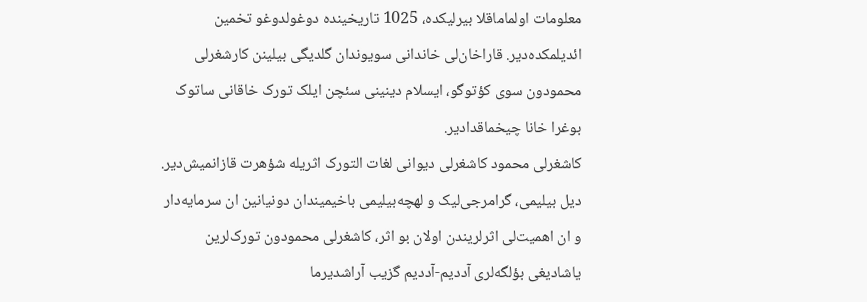معلومات اولماماقلا بیرلیکده، 1025 تاریخینده دوغولدوغو تخمین ائدیلمکده‌دیر. قاراخان‌لی خاندانی سویوندان گلدیگی بیلینن کارشغرلی محمودون سوی کؤتوگو، ایسلام دینینی سئچن ایلک تورک خاقانی ساتوک بوغرا خانا چیخماقدا‌دیر.
کاشغرلی محمود کاشغرلی دیوانی لغات التورک اثریله شؤهرت قازانمیش‌دیر. دیل بیلیمی، گرامرجی‌لیک و لهچه‌بیلیمی باخیمیندان دونیانین ان سرمایه‌دار و ان اهمیت‌لی اثرلریندن اولان بو اثر، کاشغرلی محمودون تورک‌لرین یاشادیغی بؤلگه‌لری آددیم-آددیم گزیب آراشدیرما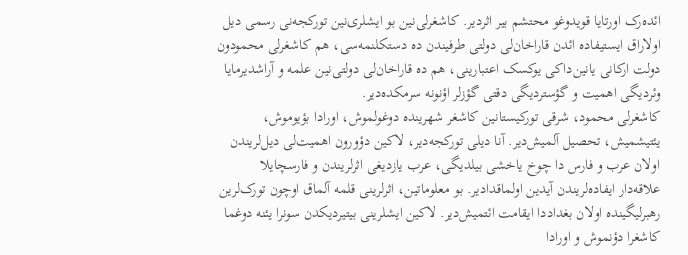ائده‌رک اورتایا قویدوغو محتشم بیر اثردیر. کاشغرلی‌نین بو ایشلری‌نین تورکجه‌نی رسمی دیل اولا‌راق ایستیفاده ائدن قاراخان‌لی دولتی طرفیندن ده دستکلنمه‌سی، هم کاشغرلی محمودون دولت ارکانی یانین‌داکی یوکسک اعتبارینی، هم ده قاراخان‌لی دولتی‌نین علمه و آراشدیرمایا وئردیگی اهمیت و گؤستردیگی دقتی گؤزلر اؤنونه سرمکده‌دیر.
کاشغرلی محمود، شرقی تورکیستانین کاشغر شهرینده دوغولموش، اورادا بؤیوموش، یئتیشمیش، تحصیل آلمیش‌دیر. آنا دیلی تورکجه‌دیر، لاکین دؤورون اهمیت‌لی دیل‌لریندن اولان عرب و فارس دا چوخ یاخشی بیلدیگی، عرب یازدیغی اثرلریندن و فارسچایلا علاقه‌دار ایفاده‌لریندن آیدین اولماقدا‌دیر. بو معلوماتین، اثرلرینی قلمه آلماق اوچون تورک‌لرین رهبرلیگینده اولان بغداددا ایقامت ائتمیش‌دیر. لاکین ایشلرینی بیتیردیکدن سونرا یئنه دوغما کاشغرا دؤنموش و اورادا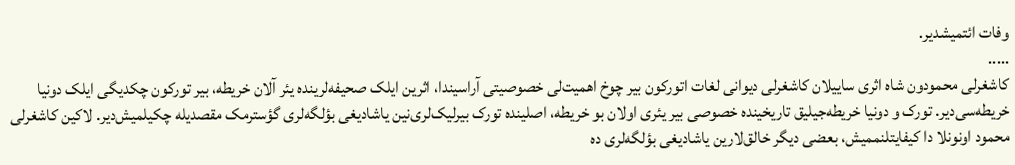وفات ائتمیشدیر.
.....
کاشغرلی محمودون شاه اثری ساییلان کاشغرلی دیوانی لغات اتورکون بیر چوخ اهمیت‌لی خصوصیتی آراسیندا، اثرین ایلک صحیفه‌لرینده یئر آلان خریطه، بیر تورکون چکدیگی ایلک دونیا خریطه‌سی‌دیر. تورک و دونیا خریطه‌جیلیق تاریخینده خصوصی بیر یئری اولان بو خریطه‌، اصلینده تورک بیرلیک‌لری‌نین یاشادیغی بؤلگه‌لری گؤسترمک مقصدیله چکیلمیش‌دیر. لاکین کاشغرلی محمود اونونلا دا کیفایتلنممیش، بعضی دیگر خالق‌لارین یاشادیغی بؤلگه‌لری ده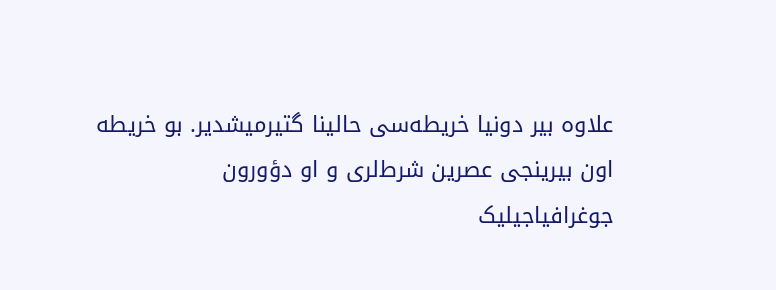علاوه بیر دونیا خریطه‌‌سی حالینا گتیرمیشدیر. بو خریطه‌ اون بیرینجی عصرین شرط‌لری و او دؤورون جوغرافیاجیلیک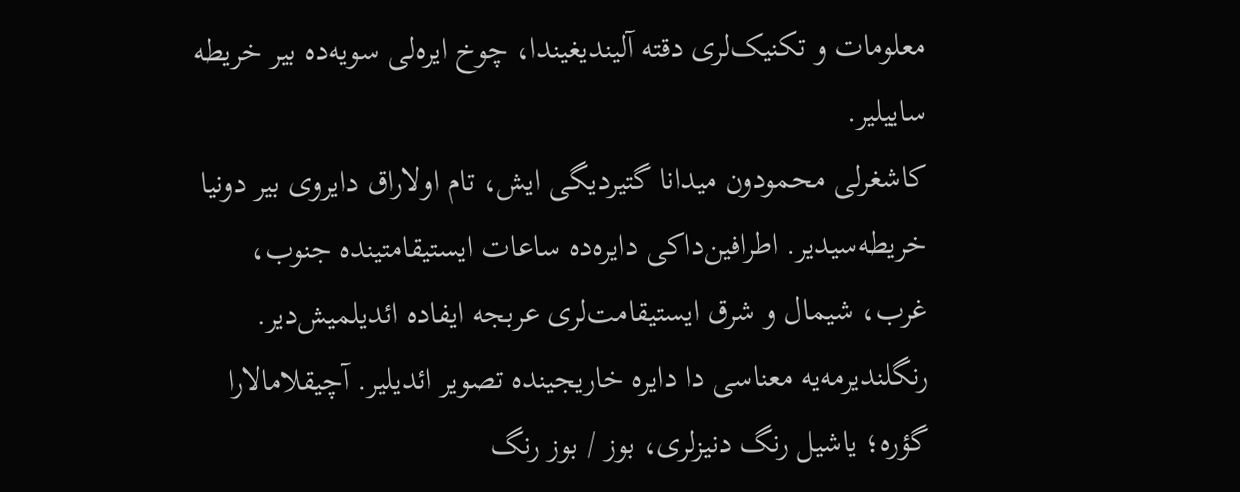معلومات و تکنیک‌لری دقته آلیندیغیندا، چوخ ایره‌لی سویه‌ده بیر خریطه‌ ساییلیر.
کاشغرلی محمودون میدانا گتیردیگی ایش، تام اولا‌راق دایروی بیر دونیا خریطه‌‌سیدیر. اطرافین‌داکی دایره‌ده ساعات ایستیقامتینده جنوب، غرب، شیمال و شرق ایستیقامت‌لری عربجه ایفاده ائدیلمیش‌دیر. رنگلندیرمه‌یه معناسی دا دایره خاریجینده تصویر ائدیلیر. آچیقلاما‌لارا گؤره؛ یاشیل رنگ دنیزلری، بوز / بوز رنگ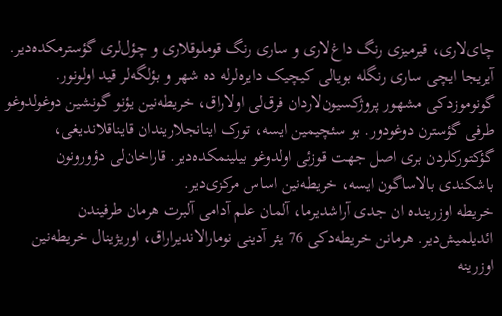چای‌لاری، قیرمیزی رنگ داغ‌لاری و ساری رنگ قوملوقلاری و چؤل‌لری گؤسترمکده‌دیر. آیریجا ایچی ساری رنگله بویا‌لی کیچیک دایره‌لرله ده شهر و بؤلگه‌لر قید اولونور.
گونوموزدکی مشهور پروژکسیون‌لاردان فرق‌لی اولا‌راق، خریطه‌‌نین یؤنو گونشین دوغولدوغو طرفی گؤسترن دوغو‌دور. بو سئچیمین ایسه، تورک اینانجلاریندان‌ قایناقلاندیغی، گؤکتورکلردن بری اصل جهت قوزئی اولدوغو بیلینمکده‌دیر. قاراخان‌لی دؤورونون باشکندی بالاساگون ایسه، خریطه‌‌نین اساس مرکزی‌دیر.
خریطه‌ اوزرینده ان جدی آراشدیرما، آلمان علم آدامی آلبرت هرمان طرفیندن ائدیلمیش‌دیر. هرمانن خریطه‌‌دکی 76 یئر آدینی نومارالاندیراراق، اوریژینال خریطه‌‌نین اوزرینه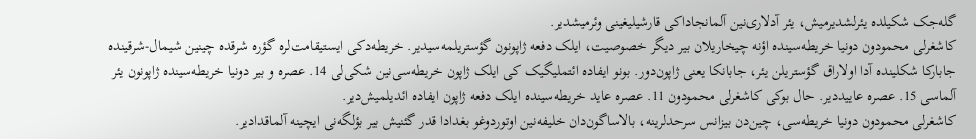گله‌جک شکیلده یئرلشدیرمیش، یئر آدلاری‌نین آلمانجاداکی قارشیلیغینی وئرمیشدیر.
کاشغرلی محمودون دونیا خریطه‌‌سینده اؤنه چیخاریلان بیر دیگر خصوصیت، ایلک دفعه ژاپونون گؤستریلمه‌سیدیر. خریطه‌‌دکی ایستیقامت‌لره گؤره شرقده چینین شیمال-شرقینده جابارکا شکلینده آدا اولا‌راق گؤستریلن یئر، جابانکا یعنی ژاپون‌دور. بونو ایفاده ائتملیگیک کی ایلک ژاپون خریطه‌‌سی‌نین شکی‌لی 14. عصره و بیر دونیا خریطه‌‌سینده ژاپونون یئر آلماسی 15. عصره عاییددیر. حال بوکی کاشغرلی محمودون 11. عصره عاید خریطه‌‌سینده ایلک دفعه ژاپون ایفاده ائدیلمیش‌دیر.
کاشغرلی محمودون دونیا خریطه‌‌سی، چین‌دن بیزانس سرحدلرینه، بالاساگون‌دان خلیفه‌نین اوتوردوغو بغدادا قدر گئنیش بیر بؤلگه‌نی ایچینه آلماقدا‌دیر.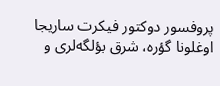پروفسور دوکتور فیکرت ساریجا اوغلونا گؤره، شرق بؤلگه‌لری و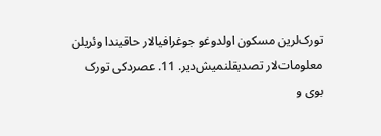تورک‌لرین مسکون اولدوغو جوغرافیا‌لار حاقیندا وئریلن معلومات‌لار تصدیقلنمیش‌دیر. 11. عصردکی تورک بوی و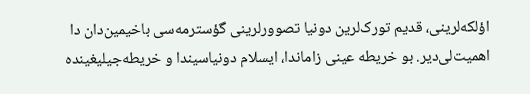اؤلکه‌لرینی، قدیم تورک‌لرین دونیا تصوورلرینی گؤسترمه‌سی باخیمین‌دان دا اهمیت‌لی‌دیر. بو خریطه‌ عینی زاماندا، ایسلام دونیاسیندا و خریطه‌جیلیغینده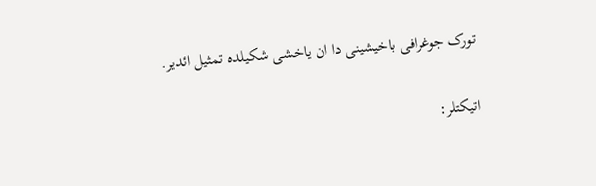تورک جوغرافی باخیشینی دا ان یاخشی شکیلده تمثیل ائدیر.


اتیکتلر: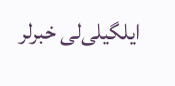ایلگیلی‌لی خبرلر